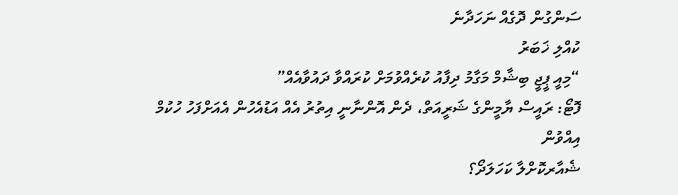ސަންގުން ދޮގެއް ނަހަދާނެ
ކުއްލި ޚަބަރު
“މިއީ ޕީޖީ ބިޝާމް މަގާމު ދިފާއު ކުރެއްވުމަށް ކުރައްވާ ދައުވާއެއް”
ފޮޓޯ: ރައީސް ޔާމީންގެ ޝަރީއަތް، ދެން އޮންނާނީ އިތުރު އެއް އަޑުއެހުން އެއަށްފަހު ހުކުމް އިއްވުން
ޝެއާރކޮށްލާ ކަހަލަދޯ؟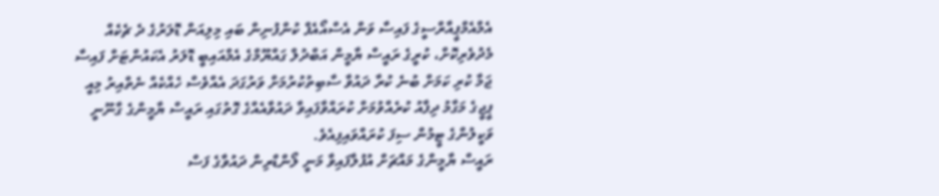އެމްއެމްޕީއާރްސީގެ ފައިސާ ވަން އެސްއޯއެފް ކުންފުނިން ބައި މިލިއަން ޑޮލަރުގެ ދެ ޗެކެއް މެދުވެރިކޮށް، ކުރީގެ ރައީސް ޔާމީން އަބްދުލް ގައްޔޫމްގެ އެމްއައިބީ ޑޮލަރު އެކައުންޓަށް ފައިސާ ޖަމާ ކުރި ކަމަށް ބުނެ ކުރާ ދައުވާ ސާބިތުކުރުމަށް ވަރުގަދަ އެއްވެސް ހެއްކެއް ނެތްއިރު މިއީ ޕީޖީގެ މަގާމު ދިފާއު ކުރެއްވުމަށް ކުރައްވާފައިވާ ދައުވާއެއްގެ ގޮތުގައި ރައީސް ޔާމީންގެ ގާނޫނީ ވަކީލުންގެ ޓީމުން ސިފަ ކުރައްވައިފިއެވެ.
ރައީސް ޔާމީންގެ މައްޗަށް އުފުލާފައިވާ މަނީ ލޯންޑްރިން ދައުވާގެ ފަސް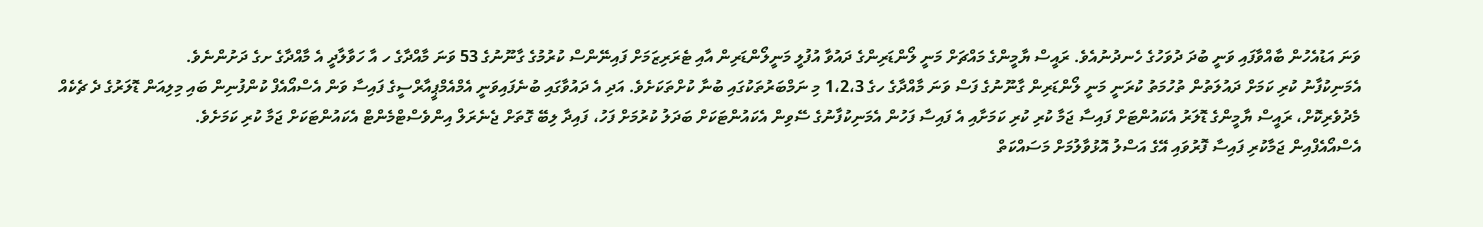ވަނަ އަޑުއެހުން ބާއްވާފައި ވަނީ ބުދަ ދުވަހުގެ ހެނދުނުއެވެ. ރައީސް ޔާމީންގެ މައްޗަށް މަނީ ލޯންޑަރިންގެ ދައުވާ އުފުލީ މަނީލޯންޑަރިން އާއި ޓެރަރިޒަމަށް ފައިނޭންސް ކުރުމުގެ ގާނޫނުގެ 53 ވަނަ މާއްދާގެ ހ އާ ހަވާލާދީ އެ މާއްދާގެ ށގެ ދަށުންނެވެ.
އެމަނިކުފާނު ކުރި ކަމަށް ދައުލަތުން ތުހުމަތު ކުރަނީ މަނީ ލޯންޑަރިން ގާނޫނުގެ ފަސް ވަނަ މާއްދާގެ ހގެ 1،2،3 މި ނަމްބަރުތަކުގައި ބުނާ ކުށްތަކަށެވެ. އަދި އެ ދައުވާގައި ބުނެފައިވަނީ އެމްއެމްޕީއާރްސީގެ ފައިސާ ވަން އެސްއޯއެފް ކުންފުނިން ބައި މިލިއަން ޑޮލަރުގެ ދެ ޗެކެއް މެދުވެރިކޮށް، ރައީސް ޔާމީންގެ ޑޮލަރު އެކައުންޓަށް ފައިސާ ޖަމާ ކުރި ކުރި ކަމަށާއި އެ ފައިސާ ފަހުން އެމަނިކުފާނުގެ ސޭވިން އެކައުންޓަކަށް ބަދަލު ކުރުމަށް ފަހު، ފައިދާ ލިބޭ ގޮތަށް ޖެނެރަލް އިންވެސްޓްމެންޓް އެކައުންޓަކަށް ޖަމާ ކުރި ކަމަށެވެ.
އެސްއޯއެފްއިން ޖަމާކުރި ފައިސާ ފޮރުވައި އޭގެ އަސްލު އޮޅުވާލުމަށް މަސައްކަތް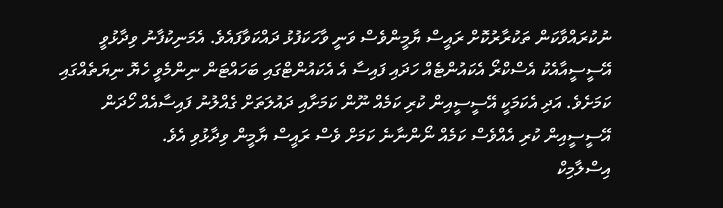ނުކުރައްވާކަން ތަކުރާރުކޮށް ރައީސް ޔާމީންވެސް ވަނީ ވާހަކަފުޅު ދައްކަވާފައެވެ. އެމަނިކުފާނު ވިދާޅުވީ އޭސީސީއާއެކު އެސްކްރޯ އެކައުންޓެއް ހަދައި ފައިސާ އެ އެކައުންޓްގައި ބަހައްޓަން ނިންމެވީ ހެޔޮ ނިޔަތެއްގައި ކަމަށެވެ. އަދި އެކަމަކީ އޭސީސީއިން ކުރި ކަމެއް ނޫން ކަމަށާއި ދައުލަތަށް ގެއްލުނު ފައިސާއެއް ހޯދަން އޭސީސީއިން ކުރި އެއްވެސް ކަމެއް ނޯންނާނެ ކަމަށް ވެސް ރައީސް ޔާމީން ވިދާޅުވި އެވެ.
އިސްލާމިކް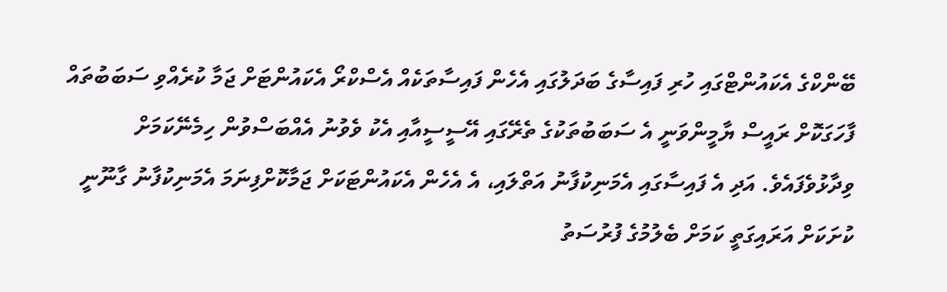ބޭންކްގެ އެކައުންޓްގައި ހުރި ފައިސާގެ ބަދަލުގައި އެހެން ފައިސާތަކެއް އެސްކްރޯ އެކައުންޓަށް ޖަމާ ކުރެއްވި ސަބަބުތައް ފާހަގަކޮށް ރައީސް ޔާމީންވަނީ އެ ސަބަބުތަކުގެ ތެރޭގައި އޭސީސީއާއި އެކު ވެވުނު އެއްބަސްވުން ހިމެނޭކަމަށް ވިދާޅުވެފައެވެ. އަދި އެ ފައިސާގައި އެމަނިކުފާނު އަތްލައި، އެ އެހެން އެކައުންޓަކަށް ޖަމާކޮށްފިނަމަ އެމަނިކުފާނު ގާނޫނީ ކުށަކަށް އަރައިގަތީ ކަމަށް ބެލުމުގެ ފުރުސަތު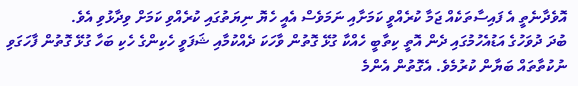އޮވެދާނެތީ އެ ފައިސާތަކެއް ޖަމާ ކުރެއްވީ ކަމަށާއި ނަމަވެސް އެއީ ހެޔޮ ނިޔަތުގައި ކުރެއްވި ކަމަށް ވިދާޅުވި އެވެ.
ބުދަ ދުވަހުގެ އަޑުއެހުމުގައި ދެން އޮތީ ކިތާބީ ހެއްކާ ގުޅޭ ގޮތުން ވާހަކަ ދެއްކުމާއި ޝަފަވީ ހެކިންގެ ހެކި ބަހާ ގުޅޭ ގޮތުން ފާހަގަވި ނުކުތާތައް ބަޔާން ކުރުމެވެ. އެގޮތުން އެންމެ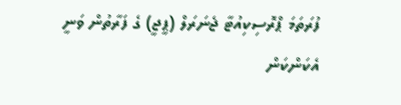ފުރަތަމަ ޕްރޮސިކިއުޓާ ޖެނަރަލް (ޕީޖީ) ގެ ފަރާތުން ވަނީ އެކަންކަން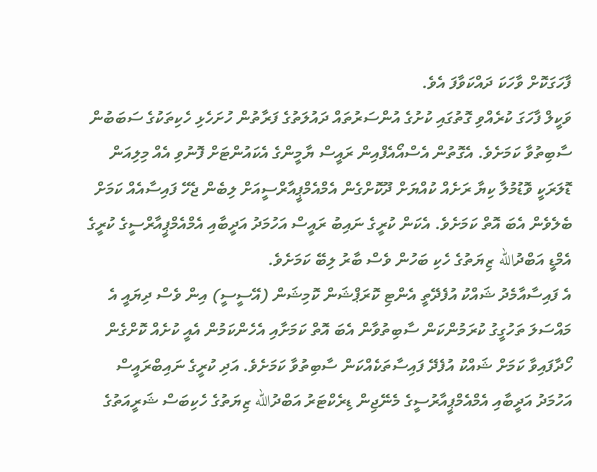ފާހަގަކޮށް ވާހަކަ ދައްކަވާފަ އެވެ.
ވަކީލް ފާހަގަ ކުރެއްވި ގޮތުގައި ކުށުގެ އުންސަރުތައް ދައުލަތުގެ ފަރާތުން ހުށަހެޅި ހެކިތަކުގެ ސަބަބުން ސާބިތުވާ ކަމަށެވެ. އެގޮތުން އެސްއޯއެފްއިން ރައީސް ޔާމީންގެ އެކައުންޓަށް ފޮނުވި އެއް މިލިއަން ޑޮލަރަކީ ވޮޑުމުލާ ކިޔާ ރަށެއް ކުއްޔަށް ދޫކޮށްގެން އެމްއެމްޕީއާރްސީއަށް ލިބެން ޖެހޭ ފައިސާއެއް ކަމަށް ބެލެވެން އެބަ އޮތް ކަމަށެވެ. އެކަން ކުރީގެ ނައިބު ރައީސް އަހުމަދު އަދީބާއި އެމްއެމްޕީއާރްސީގެ ކުރީގެ އެމްޑީ އަބްދުالله ޒިޔަތުގެ ހެކި ބަހުން ވެސް ބާރު ލިބޭ ކަމަށެވެ.
އެ ފައިސާއާމެދު ޝައްކު އުފެދޭތީ އެންޓި ކޮރަޕްޝަން ކޮމިޝަން (އޭސީސީ) އިން ވެސް ދިޔައީ އެ މައްސަލަ ތަހުގީގު ކުރަމުންކަން ސާބިތުވާން އެބަ އޮތް ކަމަށާއި އެހެންކަމުން އެއީ ކުށެއް ކޮށްގެން ހޯދާފައިވާ ކަމަށް ޝައްކު އުފެދޭ ފައިސާތަކެއްކަން ސާބިތުވާ ކަމަށެވެ. އަދި ކުރީގެ ނައިބްރައީސް އަހުމަދު އަދީބާއި އެމްއެމްޕީއާރުސީގެ މެނޭޖިން ޑިރެކްޓަރު އަބްދުالله ޒިޔަތުގެ ހެކިބަސް ޝަރީއަތުގެ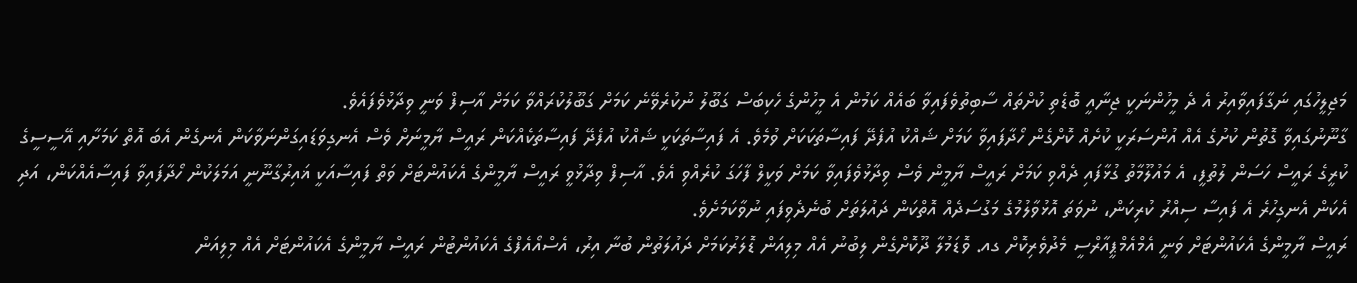މަޖިލީހުގައި ނަގާފައިވާއިރު އެ ދެ މީހުންނަކީ ޖިނާއީ ބޮޑެތި ކުށްތައް ސާބިތުވެފައިވާ ބައެއް ކަމުން އެ މީހުންގެ ހެކިބަސް ގަބޫލު ނުކުރެވޭނެ ކަމަށް ގަބޫލުކުރައްވާ ކަމަށް އާސިފް ވަނީ ވިދާޅުވެފައެވެ.
ގާނޫނުގައިވާ ގޮތުން ކުށުގެ އެއް އުންސަރަކީ ކުށެއް ކޮށްގެން ހޯދާފައިވާ ކަމަށް ޝައްކު އުފެދޭ ފައިސާތަކަކަށް ވުމެވެ. އެ ފައިސާތަކަކީ ޝައްކު އުފެދޭ ފައިސާތަކެއްކަން ރައީސް ޔާމީނަށް ވެސް އެނގިވަޑައިގަންނަވާކަން އެނގެން އެބަ އޮތް ކަމަށާއި އޭސީސީގެ ކުރީގެ ރައީސް ހަސަން ލުތުފީ، އެ މައުލޫމާތު ގުޅާފައި ދެއްވި ކަމަށް ރައީސް ޔާމީން ވެސް ވިދާޅުވެފައިވާ ކަމަށް ވަކީލް ފާހަގަ ކުރެއްވި އެވެ. އާސިފް ވިދާޅުވީ ރައީސް ޔާމީންގެ އެކައުންޓަށް ވަތް ފައިސާއަކީ ޣައިރުގާނޫނީ އަމަލަކުން ހޯދާފައިވާ ފައިސާއެއްކަން، އަދި އެކަން އެނގިހުރެ އެ ފައިސާ ސިއްރު ކުރިކަން، ނުވަތަ އޮޅުވާލުމުގެ މަގުސަދެއް އޮތްކަން ދައުލަތަށް ބުނެދެވިފައި ނުވާކަމަށެވެ.
ރައީސް ޔާމީންގެ އެކައުންޓަށް ވަނީ އެމްއެމްޕީއާރްސީ މެދުވެރިކޮށް ގއ. ވޮޑަމުލާ ދޫކޮށްގެން ލިބުނު އެއް މިލިއަން ޑޮލަރުކަމަށް ދައުލަތުން ބުނާ އިރު، އެސްއޯއެފްގެ އެކައުންޓުން ރައީސް ޔާމީންގެ އެކައުންޓަށް އެއް މިލިއަން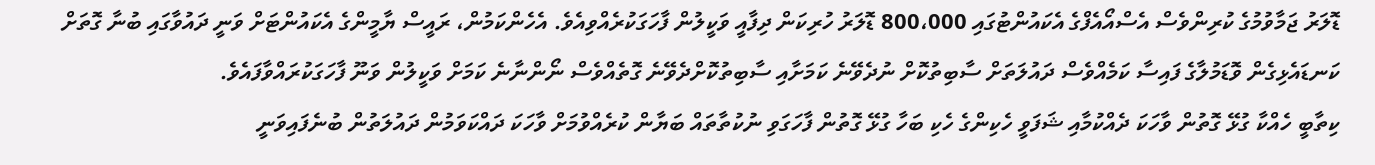ޑޮލަރު ޖަމާވުމުގެ ކުރިންވެސް އެސްއޯއެފްގެ އެކައުންޓުގައި 800،000 ޑޮލަރު ހުރިކަން ދިފާއީ ވަކީލުން ފާހަގަކުރެއްވިއެވެ. އެހެންކަމުން، ރައީސް ޔާމީންގެ އެކައުންޓަށް ވަނީ ދައުވާގައި ބުނާ ގޮތަށް ކަނޑައެޅިގެން ވޮޑަމުލާގެ ފައިސާ ކަމެއްވެސް ދައުލަތަށް ސާބިތުކޮށް ނުދެވޭނެ ކަމަށާއި ސާބިތުކޮށްދެވޭނެ ގޮތެއްވެސް ނޯންނާނެ ކަމަށް ވަކީލުން ވަނޫ ފާހަގަކުރައްވާފައެވެ.
ކިތާބީ ހެއްކާ ގުޅޭ ގޮތުން ވާހަކަ ދެއްކުމާއި ޝަފަވީ ހެކިންގެ ހެކި ބަހާ ގުޅޭ ގޮތުން ފާހަގަވި ނުކުތާތައް ބަޔާން ކުރެއްވުމަށް ވާހަކަ ދައްކަވަމުން ދައުލަތުން ބުނެފައިވަނީ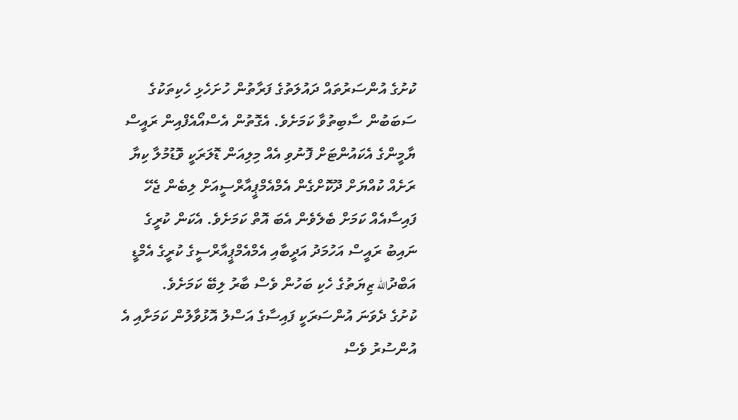ކުށުގެ އުންސަރުތައް ދައުލަތުގެ ފަރާތުން ހުށަހެޅި ހެކިތަކުގެ ސަބަބުން ސާބިތުވާ ކަމަށެވެ. އެގޮތުން އެސްއޯއެފްއިން ރައީސް ޔާމީންގެ އެކައުންޓަށް ފޮނުވި އެއް މިލިއަން ޑޮލަރަކީ ވޮޑުމުލާ ކިޔާ ރަށެއް ކުއްޔަށް ދޫކޮށްގެން އެމްއެމްޕީއާރްސީއަށް ލިބެން ޖެހޭ ފައިސާއެއް ކަމަށް ބެލެވެން އެބަ އޮތް ކަމަށެވެ. އެކަން ކުރީގެ ނައިބު ރައީސް އަހުމަދު އަދީބާއި އެމްއެމްޕީއާރްސީގެ ކުރީގެ އެމްޑީ އަބްދުالله ޒިޔަތުގެ ހެކި ބަހުން ވެސް ބާރު ލިބޭ ކަމަށެވެ.
ކުށުގެ ދެވަނަ އުންސަރަކީ ފައިސާގެ އަސްލު އޮޅުވާލުން ކަމަށާއި އެ އުންސުރު ވެސް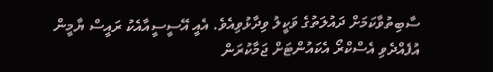ސާބިތުވާކަމަށް ދައުލަތުގެ ވަކީލު ވިދާޅުވިއެވެ. އެއީ އޭސީސީއާއެކު ރައީސް ޔާމީން އުފެއްދެވި އެސްކްރޯ އެކައުންޓަށް ޖަމާކުރަން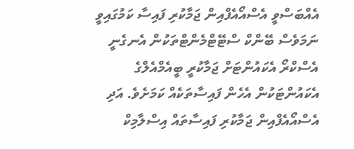އެއްބަސްވީ އެސްއޯއެފްއިން ޖަމާކުރި ފައިސާ ކަމުގައިވީ ނަމަވެސް ބޭންކް ސްޓޭޓްމެންޓްތަކުން އެނގެނީ އެސްކްރޯ އެކައުންޓަށް ޖަމާކުރީ ބީއެމްއެލްގެ އެކައުންޓަކުން އެހެން ފައިސާތަކެއް ކަމަށެވެ. އަދި އެސްއޯއެފްއިން ޖަމާކުރި ފައިސާތައް އިސްލާމިކް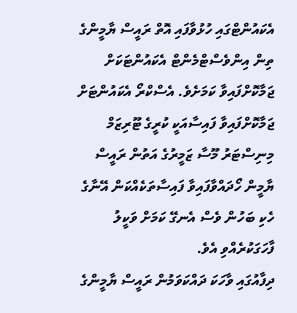އެކައުންޓްގައި ހުޅުވާފައި އޮތް ރައީސް ޔާމީންގެ ތިން އިންވެސްޓްމެންޓް އެކައުންޓަކަށް ޖަމާކޮށްފައިވާ ކަމަށެވެ. އެސްކްރޯ އެކައުންޓަށް ޖަމާކޮށްފައިވާ ފައިސާއަކީ ކުރީގެ ޓޫރިޒަމް މިނިސްޓަރު މޫސާ ޒަމީރުގެ އަތުން ރައީސް ޔާމީން ހޯދައްވާފައިވާ ފައިސާތަކެއްކަން އޭނާގެ ހެކި ބަހުން ވެސް އެނގޭ ކަމަށް ވަކީލު ފާހަގަކުރެއްވި އެވެ.
ދިފާއުގައި ވާހަކަ ދައްކަވަމުން ރައީސް ޔާމީންގެ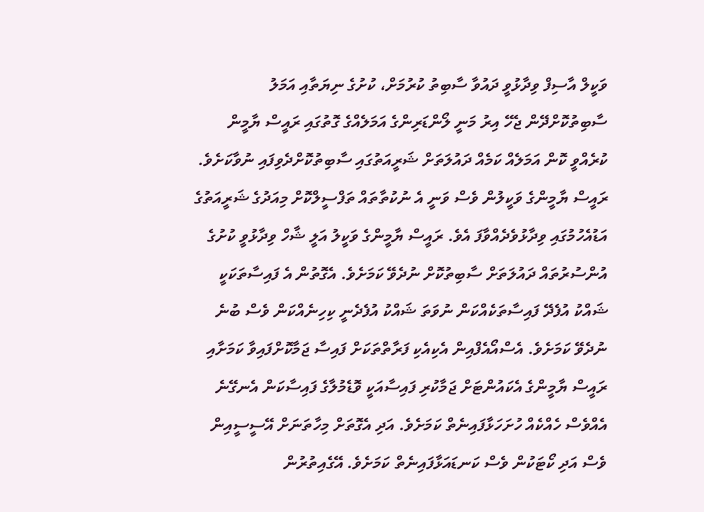ވަކީލް އާސިފް ވިދާޅުވީ ދައުވާ ސާބިތު ކުރުމަށް، ކުށުގެ ނިޔަތާއި އަމަލު ސާބިތުކޮށްދޭން ޖެހޭ އިރު މަނީ ލޯންޑަރިންގެ އަމަލެއްގެ ގޮތުގައި ރައީސް ޔާމީން ކުރެއްވީ ކޮން އަމަލެއް ކަމެއް ދައުލަތަށް ޝަރީއަތުގައި ސާބިތުކޮށްދެވިފައި ނުވާކަށެވެ.
ރައީސް ޔާމީންގެ ވަކީލުން ވެސް ވަނީ އެ ނުކުތާތައް ތަފްސީލްކޮށް މިއަދުގެ ޝަރީއަތުގެ އަޑުއެހުމުގައި ވިދާޅުވެދެއްވާފަ އެވެ. ރައީސް ޔާމީންގެ ވަކީލު އަލީ ޝާހް ވިދާޅުވީ ކުށުގެ އުންސުރުތައް ދައުލަތަށް ސާބިތުކޮށް ނުދެވޭ ކަމަށެވެ. އެގޮތުން އެ ފައިސާތަކަކީ ޝައްކު އުފެދޭ ފައިސާތަކެއްކަން ނުވަތަ ޝައްކު އުފެދެނީ ކިހިނެއްކަން ވެސް ބުނެ ނުދެވޭ ކަމަށެވެ. އެސްއޯއެފްއިން އެކިއެކި ފަރާތްތަކަށް ފައިސާ ޖަމާކޮށްފައިވާ ކަމަށާއި ރައީސް ޔާމީންގެ އެކައުންޓަށް ޖަމާކުރި ފައިސާއަކީ ވޮޑެމުލާގެ ފައިސާކަން އެނގޭނެ އެއްވެސް ހެއްކެއް ހުށަހަޅާފައިނެތް ކަމަށެވެ. އަދި އެގޮތަށް މިހާތަނަށް އޭސީސީއިން ވެސް އަދި ކޯޓަކުން ވެސް ކަނޑައަޅާފައިނެތް ކަމަށެވެ. އޭގެއިތުރުން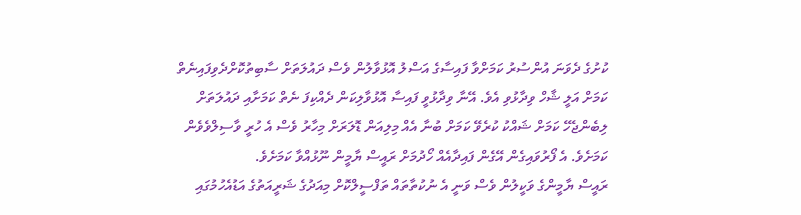ކުށުގެ ދެވަނަ އުންސުރު ކަމަށްވާ ފައިސާގެ އަސްލު އޮޅުވާލުން ވެސް ދައުލަތަށް ސާބިތުކޮށްދެވިފައިނެތް ކަމަށް އަލީ ޝާހް ވިދާޅުވި އެވެ. އޭނާ ވިދާޅުވީ ފައިސާ އޮޅުވާލިކަން ދެއްކިފަ ނެތް ކަމަށާއި ދައުލަތަށް ލިބެންޖެހޭ ކަމަށް ޝައްކު ކުރެވޭ ކަމަށް ބުނާ އެއް މިލިއަން ޑޮލަރަށް މިހާރު ވެސް އެ ހުރީ ވާސިލްވެވެން ކަމަށެވެ. އެ ފޯރުވައިގެން އޭގެން ފައިދާއެއް ހޯދުމަށް ރައީސް ޔާމީން ނޫޅުއްވާ ކަމަށެވެ.
ރައީސް ޔާމީންގެ ވަކީލުން ވެސް ވަނީ އެ ނުކުތާތައް ތަފްސީލްކޮށް މިއަދުގެ ޝަރީއަތުގެ އަޑުއެހުމުގައި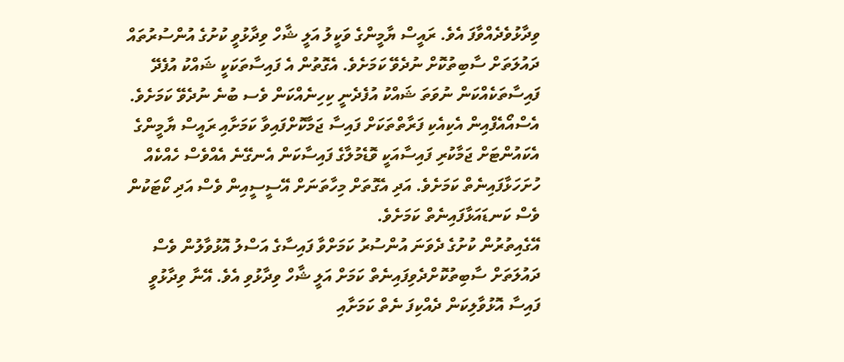ވިދާޅުވެދެއްވާފަ އެވެ. ރައީސް ޔާމީންގެ ވަކީލު އަލީ ޝާހް ވިދާޅުވީ ކުށުގެ އުންސުރުތައް ދައުލަތަށް ސާބިތުކޮށް ނުދެވޭ ކަމަށެވެ. އެގޮތުން އެ ފައިސާތަކަކީ ޝައްކު އުފެދޭ ފައިސާތަކެއްކަން ނުވަތަ ޝައްކު އުފެދެނީ ކިހިނެއްކަން ވެސ ބުނެ ނުދެވޭ ކަމަށެވެ.
އެސްއޯއެފްއިން އެކިއެކި ފަރާތްތަކަށް ފައިސާ ޖަމާކޮށްފައިވާ ކަމަށާއި ރައީސް ޔާމީންގެ އެކައުންޓަށް ޖަމާކުރި ފައިސާއަކީ ވޮޑެމުލާގެ ފައިސާކަން އެނގޭނެ އެއްވެސް ހެއްކެއް ހުށަހަޅާފައިނެތް ކަމަށެވެ. އަދި އެގޮތަށް މިހާތަނަށް އޭސީސީއިން ވެސް އަދި ކޯޓަކުން ވެސް ކަނޑައަޅާފައިނެތް ކަމަށެވެ.
އޭގެއިތުރުން ކުށުގެ ދެވަނަ އުންސުރު ކަމަށްވާ ފައިސާގެ އަސްލު އޮޅުވާލުން ވެސް ދައުލަތަށް ސާބިތުކޮށްދެވިފައިނެތް ކަމަށް އަލީ ޝާހް ވިދާޅުވި އެވެ. އޭނާ ވިދާޅުވީ ފައިސާ އޮޅުވާލިކަން ދެއްކިފަ ނެތް ކަމަށާއި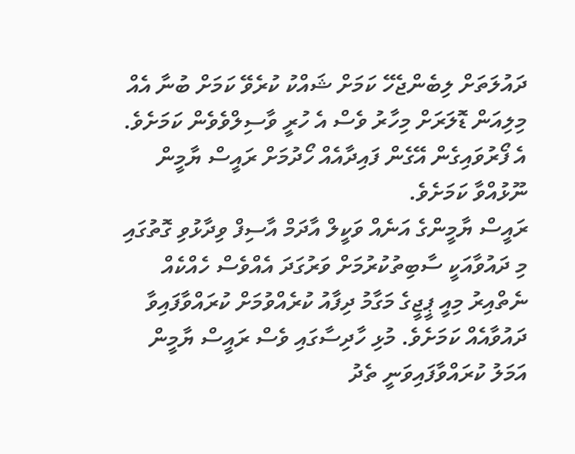ދައުލަތަށް ލިބެންޖެހޭ ކަމަށް ޝައްކު ކުރެވޭ ކަމަށް ބުނާ އެއް މިލިއަން ޑޮލަރަށް މިހާރު ވެސް އެ ހުރީ ވާސިލްވެވެން ކަމަށެވެ. އެ ފޯރުވައިގެން އޭގެން ފައިދާއެއް ހޯދުމަށް ރައީސް ޔާމީން ނޫޅުއްވާ ކަމަށެވެ.
ރައީސް ޔާމީންގެ އަނެއް ވަކީލް އާދަމް އާސިފް ވިދާޅުވި ގޮތުގައި މި ދައުވާއަކީ ސާބިތުކުރުމަށް ވަރުގަދަ އެއްވެސް ހެއްކެއް ނެތްއިރު މިއީ ޕީޖީގެ މަގާމު ދިފާއު ކުރެއްވުމަށް ކުރައްވާފައިވާ ދައުވާއެއް ކަމަށެވެ. މުޅި ހާދިސާގައި ވެސް ރައީސް ޔާމީން އަމަލު ކުރައްވާފައިވަނީ ތެދު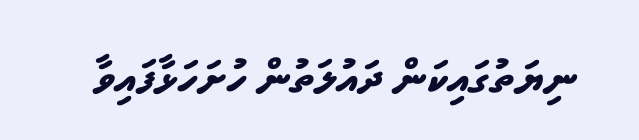ނިޔަތުގައިކަން ދައުލަތުން ހުށަހަޅާފައިވާ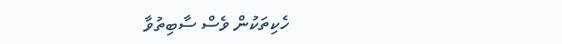ހެކިތަކުން ވެސް ސާބިތުވާ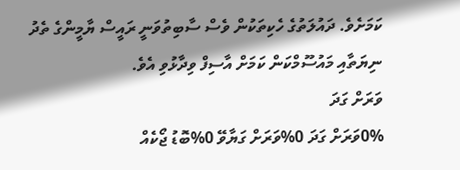ކަމަށެވެ. ދައުލަތުގެ ހެކިތަކުން ވެސް ސާބިތުވަނީ ރައީސް ޔާމީންގެ ތެދު ނިޔަތާއި މައުސޫމްކަން ކަމަށް އާސިފް ވިދާޅުވި އެވެ.
ވަރަށް ގަދަ
0%ވަރަށް ގަދަ 0%ވަރަށް ގަޔާވޭ 0%ބޮޑު ޖޯކެއް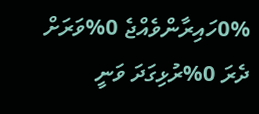0%ހައިރާންވެއްޖެ 0%ވަރަށް ދެރަ 0%ރުޅިގަދަ ވަނީ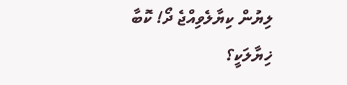ލިޔުން ކިޔާލެވިއްޖެ ދޯ! ކޮބާ ޚިޔާލަކީ؟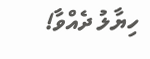ހިޔާލު ދެއްވާ!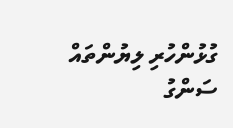ގުޅުންހުރި ލިޔުންތައް
ސަންގު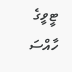ޓީވީގެ ހާއްސަ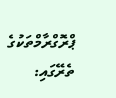ޕްރޮގްރާމްތަކުގެ ތެރޭގައި: